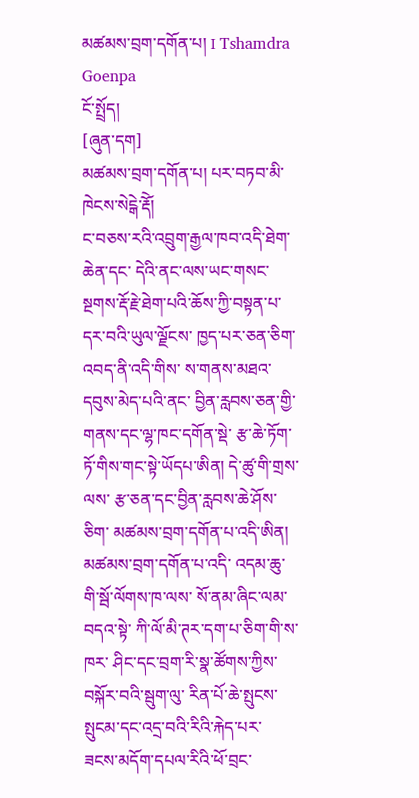མཚམས་བྲག་དགོན་པ། Ι Tshamdra Goenpa
ངོ་སྤྲོད།
[ཞུན་དག]
མཚམས་བྲག་དགོན་པ། པར་བཏབ་མི་ ཁེངས་སེངྒེ་རྡོེ།
ང་བཅས་རའི་འབྲུག་རྒྱལ་ཁབ་འདི་ཐེག་ཆེན་དང་ དེའི་ནང་ལས་ཡང་གསང་སྔགས་རྡོ་རྗེ་ཐེག་པའི་ཆོས་ཀྱི་བསྟན་པ་དར་བའི་ཡུལ་ལྗོངས་ ཁྱད་པར་ཅན་ཅིག་འབད་ནི་འདི་གིས་ ས་གནས་མཐའ་དབུས་མེད་པའི་ནང་ བྱིན་རླབས་ཅན་གྱི་གནས་དང་ལྷ་ཁང་དགོན་སྡེ་ རྩ་ཆེ་ཏོག་ཏོ་གིས་གང་སྟེ་ཡོདཔ་ཨིན། དེ་ཚུ་གི་གྲས་ལས་ རྩ་ཅན་དང་བྱིན་རླབས་ཆེ་ཤོས་ཅིག་ མཚམས་བྲག་དགོན་པ་འདི་ཨིན།  མཚམས་བྲག་དགོན་པ་འདི་ འདམ་ཆུ་གི་སྦོ་ལོགས་ཁ་ལས་ སོ་ནམ་ཞིང་ལམ་བདའ་སྟེ་ ཀི་ལོ་མི་ཊར་དག་པ་ཅིག་གི་ས་ཁར་ ཤིང་དང་བྲག་རི་སྣ་ཚོགས་ཀྱིས་བསྐོར་བའི་སྦུག་ལུ་ རིན་པོ་ཆེ་སྤུངས་སྤུངམ་དང་འདྲ་བའི་རིའི་རྐེད་པར་ ཟངས་མདོག་དཔལ་རིའི་ཕོ་བྲང་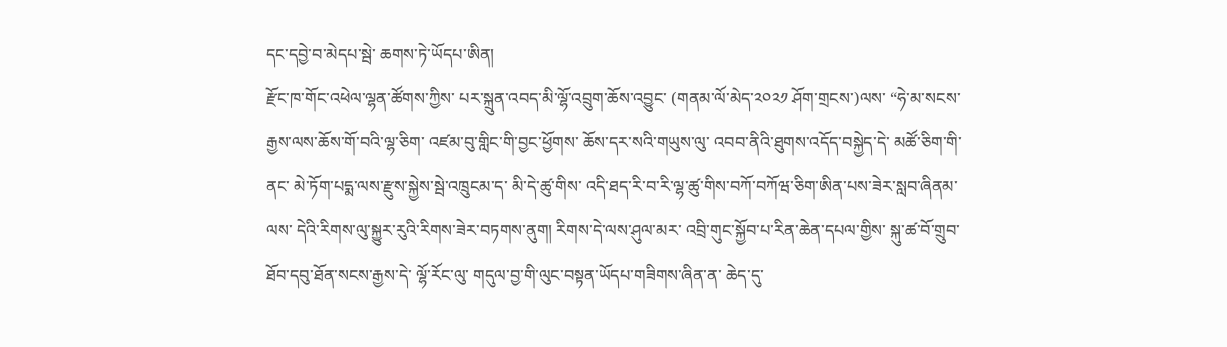དང་དབྱེ་བ་མེདཔ་སྦེ་ ཆགས་ཏེ་ཡོདཔ་ཨིན།
རྫོང་ཁ་གོང་འཕེལ་ལྷན་ཚོགས་ཀྱིས་ པར་སྐྲུན་འབད་མི་ལྷོ་འབྲུག་ཆོས་འབྱུང་ (གནམ་ལོ་མེད་༢༠༢༡ ཤོག་གྲངས་)ལས་ “ཧེ་མ་སངས་རྒྱས་ལས་ཆོས་གོ་བའི་ལྷ་ཅིག་ འཛམ་བུ་གླིང་གི་བྱང་ཕྱོགས་ ཆོས་དར་སའི་གཡུས་ལུ་ འབབ་ནིའི་ཐུགས་འདོད་བསྐྱེད་དེ་ མཚོ་ཅིག་གི་ནང་ མེ་ཏོག་པདྨ་ལས་རྫུས་སྐྱེས་སྦེ་འཁྲུངམ་ད་ མི་དེ་ཚུ་གིས་ འདི་ཐད་རི་བ་རི་ལྷ་ཚུ་གིས་བཀོ་བཀོཝ་ཅིག་ཨིན་པས་ཟེར་སླབ་ཞིནམ་ལས་ དེའི་རིགས་ལུ་སྐྱུར་རུའི་རིགས་ཟེར་བཏགས་ནུག། རིགས་དེ་ལས་ཤུལ་མར་ འབྲི་གུང་སྐྱོབ་པ་རིན་ཆེན་དཔལ་གྱིས་ སྐུ་ཚ་བོ་གྲུབ་ཐོབ་དབུ་ཐོན་སངས་རྒྱས་དེ་ ལྷོ་རོང་ལུ་ གདུལ་བྱ་གི་ལུང་བསྟན་ཡོདཔ་གཟིགས་ཞིན་ན་ ཆེད་དུ་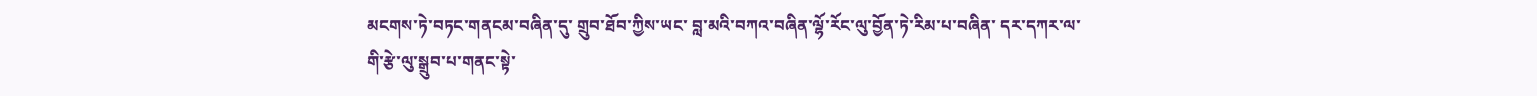མངགས་ཏེ་བཏང་གནངམ་བཞིན་དུ་ གྲུབ་ཐོབ་ཀྱིས་ཡང་ བླ་མའི་བཀའ་བཞིན་ལྷོ་རོང་ལུ་བྱོན་ཏེ་རིམ་པ་བཞིན་ དར་དཀར་ལ་གི་རྩེ་ལུ་སྒྲུབ་པ་གནང་སྟེ་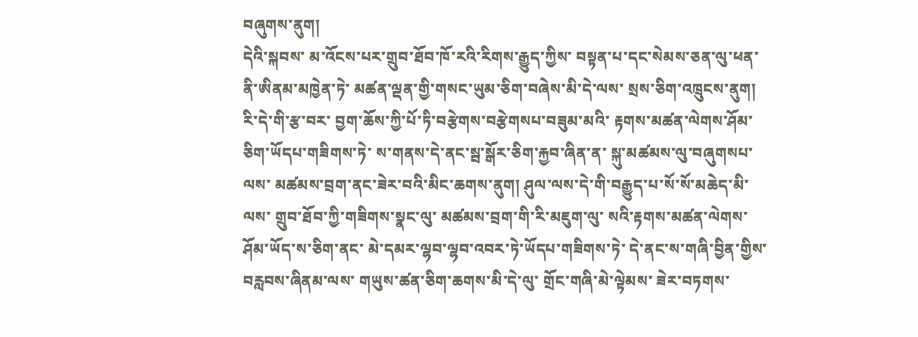བཞུགས་ནུག།
དེའི་སྐབས་ མ་འོངས་པར་གྲུབ་ཐོབ་ཁོ་རའི་རིགས་རྒྱུད་ཀྱིས་ བསྟན་པ་དང་སེམས་ཅན་ལུ་ཕན་ནི་ཨིནམ་མཁྱེན་ཏེ་ མཚན་ལྡན་གྱི་གསང་ཡུམ་ཅིག་བཞེས་མི་དེ་ལས་ སྲས་ཅིག་འཁྲུངས་ནུག། རི་དེ་གི་རྩ་བར་ བྱག་ཆོས་ཀྱི་པོ་ཏི་བརྩེགས་བརྩེགསཔ་བཟུམ་མའི་ རྟགས་མཚན་ལེགས་ཤོམ་ཅིག་ཡོདཔ་གཟིགས་ཏེ་ ས་གནས་དེ་ནང་སྦ་སྒོར་ཅིག་རྐྱབ་ཞིན་ན་ སྐུ་མཚམས་ལུ་བཞུགསཔ་ལས་ མཚམས་བྲག་ནང་ཟེར་བའི་མིང་ཆགས་ནུག། ཤུལ་ལས་དེ་གི་བརྒྱུད་པ་སོ་སོ་མཆེད་མི་ལས་ གྲུབ་ཐོབ་ཀྱི་གཟིགས་སྣང་ལུ་ མཚམས་བྲག་གི་རི་མཇུག་ལུ་ སའི་རྟགས་མཚན་ལེགས་ཤོམ་ཡོད་ས་ཅིག་ནང་ མེ་དམར་ལྷབ་ལྷབ་འབར་ཏེ་ཡོདཔ་གཟིགས་ཏེ་ དེ་ནང་ས་གཞི་བྱིན་གྱིས་བརླབས་ཞིནམ་ལས་ གཡུས་ཚན་ཅིག་ཆགས་མི་དེ་ལུ་ གྲོང་གཞི་མེ་ལྟེམས་ ཟེར་བཏགས་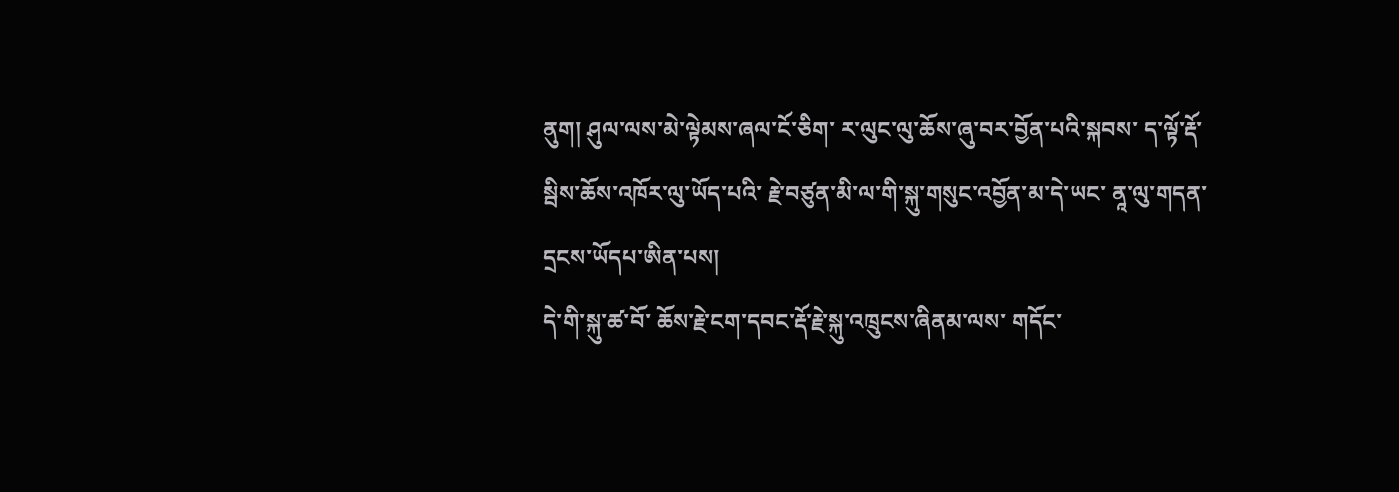ནུག། ཤུལ་ལས་མེ་ལྟེམས་ཞལ་ངོ་ཅིག་ ར་ལུང་ལུ་ཆོས་ཞུ་བར་བྱོན་པའི་སྐབས་ ད་ལྟོ་རྡོ་སྦིས་ཆོས་འཁོར་ལུ་ཡོད་པའི་ རྗེ་བཙུན་མི་ལ་གི་སྐུ་གསུང་འབྱོན་མ་དེ་ཡང་ ནཱ་ལུ་གདན་དྲངས་ཡོདཔ་ཨིན་པས།
དེ་གི་སྐུ་ཚ་བོ་ ཆོས་རྗེ་ངག་དབང་རྡོ་རྗེ་སྐུ་འཁྲུངས་ཞིནམ་ལས་ གདོང་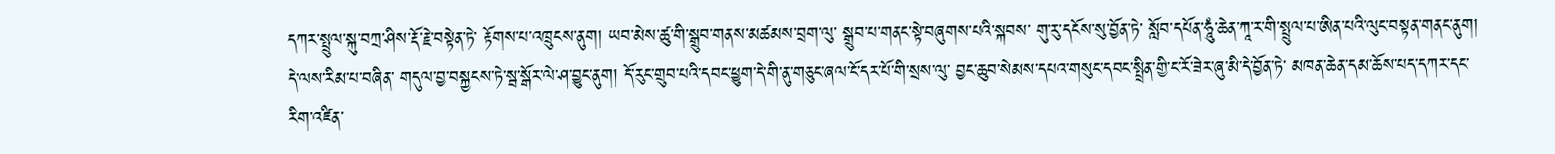དཀར་སྤྲུལ་སྐུ་བཀྲ་ཤིས་རྡོ་རྗེ་བསྟེན་ཏེ་ རྟོགས་པ་འཁྲུངས་ནུག། ཡབ་མེས་ཚུ་གི་སྒྲུབ་གནས་མཚམས་བྲག་ལུ་ སྒྲུབ་པ་གནང་སྟེ་བཞུགས་པའི་སྐབས་ གུ་རུ་དངོས་སུ་བྱོན་ཏེ་ སློབ་དཔོན་ཧཱུཾ་ཆེན་ཀཱ་ར་གི་སྤྲུལ་པ་ཨིན་པའི་ལུང་བསྟན་གནང་ནུག། དེ་ལས་རིམ་པ་བཞིན་ གདུལ་བྱ་བསྐྱངས་ཏེ་སྦ་སྒོར་ལེ་ཤ་བྱུང་ནུག། དོ་རུང་གྲུབ་པའི་དབང་ཕྱུག་དེ་གི་ནུ་གཅུང་ཞལ་ངོ་དར་པོ་གི་སྲས་ལུ་ བྱང་ཆུབ་སེམས་དཔའ་གསུང་དབང་སྤྲིན་གྱི་ང་རོ་ཟེར་ཞུ་མི་དེ་བྱོན་ཏེ་ མཁན་ཆེན་དམ་ཆོས་པད་དཀར་དང་ རིག་འཛིན་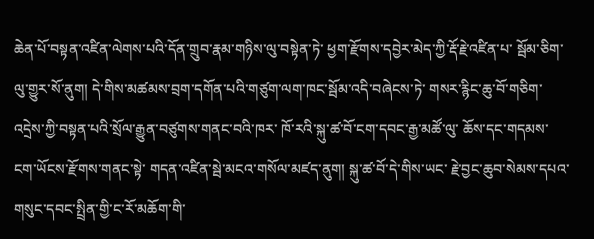ཆེན་པོ་བསྟན་འཛིན་ལེགས་པའི་དོན་གྲུབ་རྣམ་གཉིས་ལུ་བསྟེན་ཏེ་ ཕྱག་རྫོགས་དབྱེར་མེད་ཀྱི་རྡོ་རྗེ་འཛིན་པ་ སྦོམ་ཅིག་ལུ་གྱུར་སོ་ནུག། དེ་གིས་མཚམས་བྲག་དགོན་པའི་གཙུག་ལག་ཁང་སྦོམ་འདི་བཞེངས་ཏེ་ གསར་རྙིང་ཆུ་བོ་གཅིག་འདྲེས་ཀྱི་བསྟན་པའི་སྲོལ་རྒྱུན་བཙུགས་གནང་བའི་ཁར་ ཁོ་རའི་སྐུ་ཚ་བོ་ངག་དབང་རྒྱ་མཚོ་ལུ་ ཆོས་དང་གདམས་ངག་ཡོངས་རྫོགས་གནང་སྟེ་ གདན་འཛིན་སྦེ་མངའ་གསོལ་མཛད་ནུག། སྐུ་ཚ་བོ་དེ་གིས་ཡང་ རྗེ་བྱང་ཆུབ་སེམས་དཔའ་ གསུང་དབང་སྤྲིན་གྱི་ང་རོ་མཆོག་གི་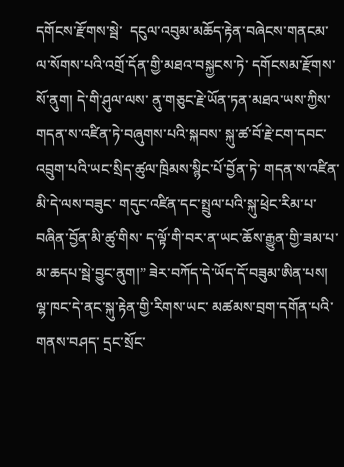དགོངས་རྫོགས་སྦེ་  དངུལ་འབུམ་མཆོད་རྟེན་བཞེངས་གནངམ་ ལ་སོགས་པའི་འགྲོ་དོན་གྱི་མཐའ་བསྐྱངས་ཏེ་ དགོངསམ་རྫོགས་སོ་ནུག། དེ་གི་ཤུལ་ལས་ ནུ་གཅུང་རྗེ་ཡོན་ཏན་མཐའ་ཡས་ཀྱིས་ གདན་ས་འཛིན་ཏེ་བཞུགས་པའི་སྐབས་ སྐུ་ཚ་བོ་རྗེ་ངག་དབང་འབྲུག་པའི་ཡང་སྲིད་ཚུལ་ཁྲིམས་སྙིང་པོ་བྱོན་ཏེ་ གདན་ས་འཛིན་མི་དེ་ལས་བཟུང་ གདུང་འཛིན་དང་སྤྲུལ་པའི་སྐུ་ཕྲེང་རིམ་པ་བཞིན་བྱོན་མི་ཚུ་གིས་ ད་ལྟོ་གི་བར་ན་ཡང་ཆོས་རྒྱུན་གྱི་ཟམ་པ་ མ་ཆདཔ་སྦེ་བྱུང་ནུག།” ཟེར་བཀོད་དེ་ཡོད་དོ་བཟུམ་ཨིན་པས།
ལྷ་ཁང་དེ་ནང་སྐུ་རྟེན་གྱི་རིགས་ཡང་ མཚམས་བྲག་དགོན་པའི་གནས་བཤད་ དྲང་སྲོང་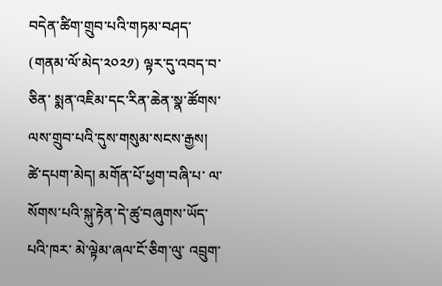བདེན་ཚིག་གྲུབ་པའི་གཏམ་བཤད་ (གནམ་ལོ་མེད་༢༠༢༡) ལྟར་དུ་འབད་བ་ཅིན་ སྨན་འཇིམ་དང་རིན་ཆེན་སྣ་ཚོགས་ལས་གྲུབ་པའི་དུས་གསུམ་སངས་རྒྱས། ཚེ་དཔག་མེད། མགོན་པོ་ཕྱག་བཞི་པ་ ལ་སོགས་པའི་སྐུ་རྟེན་དེ་ཚུ་བཞུགས་ཡོད་པའི་ཁར་ མེ་ལྟེམ་ཞལ་ངོ་ཅིག་ལུ་ འབྲུག་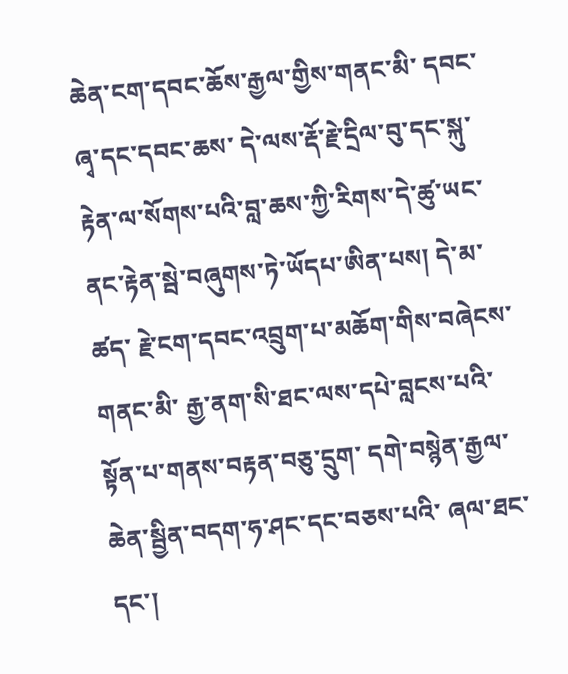ཆེན་ངག་དབང་ཆོས་རྒྱལ་གྱིས་གནང་མི་ དབང་ཞྭ་དང་དབང་ཆས་ དེ་ལས་རྡོ་རྗེ་དྲིལ་བུ་དང་སྐུ་རྟེན་ལ་སོགས་པའི་བླ་ཆས་ཀྱི་རིགས་དེ་ཚུ་ཡང་ ནང་རྟེན་སྦེ་བཞུགས་ཏེ་ཡོདཔ་ཨིན་པས། དེ་མ་ཚད་ རྗེ་ངག་དབང་འབྲུག་པ་མཆོག་གིས་བཞེངས་གནང་མི་ རྒྱ་ནག་སི་ཐང་ལས་དཔེ་བླངས་པའི་ སྟོན་པ་གནས་བརྟན་བཅུ་དྲུག་ དགེ་བསྙེན་རྒྱལ་ཆེན་སྦྱིན་བདག་ཧ་ཤང་དང་བཅས་པའི་ ཞལ་ཐང་དང་།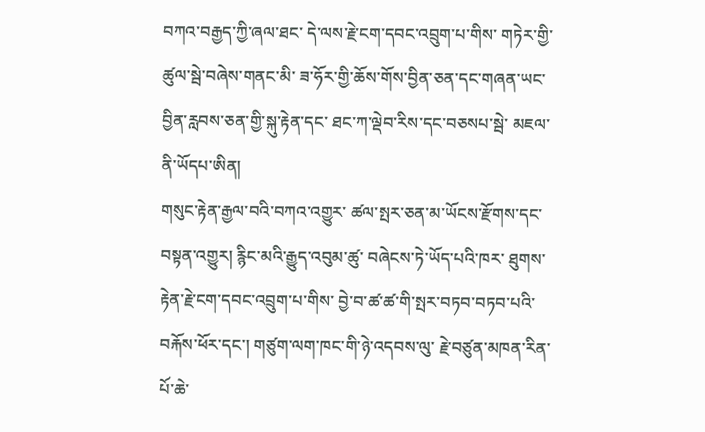བཀའ་བརྒྱད་ཀྱི་ཞལ་ཐང་ དེ་ལས་རྗེ་ངག་དབང་འབྲུག་པ་གིས་ གཏེར་གྱི་ཚུལ་སྦེ་བཞེས་གནང་མི་ ཟ་ཧོར་གྱི་ཆོས་གོས་བྱིན་ཅན་དང་གཞན་ཡང་ བྱིན་རླབས་ཅན་གྱི་སྐུ་རྟེན་དང་ ཐང་ཀ་ལྡེབ་རིས་དང་བཅསཔ་སྦེ་ མཇལ་ནི་ཡོདཔ་ཨིན།
གསུང་རྟེན་རྒྱལ་བའི་བཀའ་འགྱུར་ ཚལ་སྤར་ཅན་མ་ཡོངས་རྫོགས་དང་བསྟན་འགྱུར། རྙིང་མའི་རྒྱུད་འབུམ་ཚུ་ བཞེངས་ཏེ་ཡོད་པའི་ཁར་ ཐུགས་རྟེན་རྗེ་ངག་དབང་འབྲུག་པ་གིས་ བྱེ་བ་ཚ་ཚ་གི་སྤར་བཏབ་བཏབ་པའི་བརྐོས་ཕོར་དང་། གཙུག་ལག་ཁང་གི་ཉེ་འདབས་ལུ་ རྗེ་བཙུན་མཁན་རིན་པོ་ཆེ་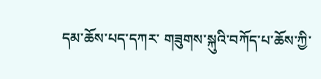དམ་ཆོས་པད་དཀར་ གཟུགས་སྐུའི་བཀོད་པ་ཆོས་ཀྱི་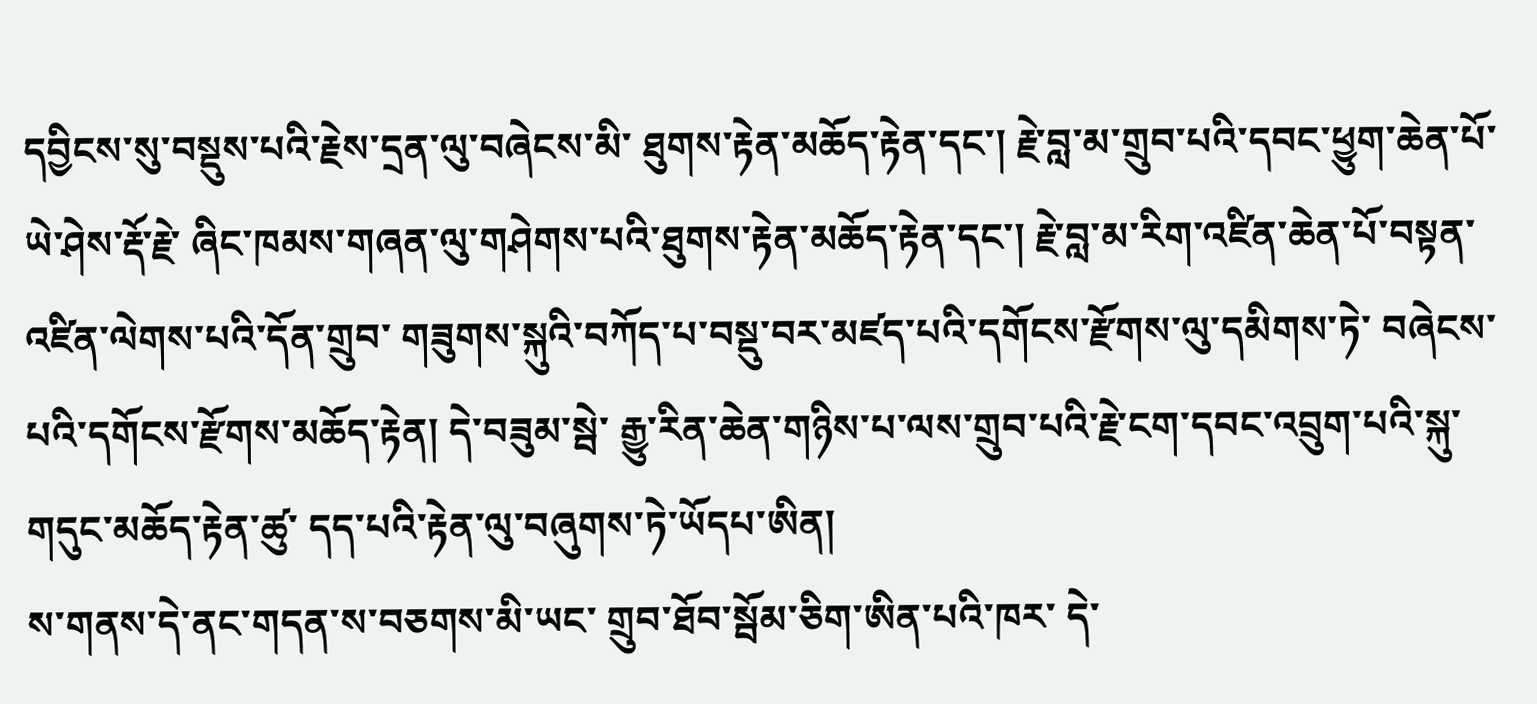དབྱིངས་སུ་བསྡུས་པའི་རྗེས་དྲན་ལུ་བཞེངས་མི་ ཐུགས་རྟེན་མཆོད་རྟེན་དང་། རྗེ་བླ་མ་གྲུབ་པའི་དབང་ཕྱུག་ཆེན་པོ་ཡེ་ཤེས་རྡོ་རྗེ་ ཞིང་ཁམས་གཞན་ལུ་གཤེགས་པའི་ཐུགས་རྟེན་མཆོད་རྟེན་དང་། རྗེ་བླ་མ་རིག་འཛིན་ཆེན་པོ་བསྟན་འཛིན་ལེགས་པའི་དོན་གྲུབ་ གཟུགས་སྐུའི་བཀོད་པ་བསྡུ་བར་མཛད་པའི་དགོངས་རྫོགས་ལུ་དམིགས་ཏེ་ བཞེངས་པའི་དགོངས་རྫོགས་མཆོད་རྟེན། དེ་བཟུམ་སྦེ་ རྒྱུ་རིན་ཆེན་གཉིས་པ་ལས་གྲུབ་པའི་རྗེ་ངག་དབང་འབྲུག་པའི་སྐུ་གདུང་མཆོད་རྟེན་ཚུ་ དད་པའི་རྟེན་ལུ་བཞུགས་ཏེ་ཡོདཔ་ཨིན།
ས་གནས་དེ་ནང་གདན་ས་བཅགས་མི་ཡང་ གྲུབ་ཐོབ་སྦོམ་ཅིག་ཨིན་པའི་ཁར་ དེ་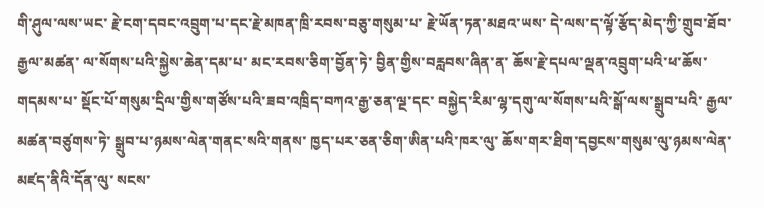གི་ཤུལ་ལས་ཡང་ རྗེ་ངག་དབང་འབྲུག་པ་དང་རྗེ་མཁན་ཁྲི་རབས་བཅུ་གསུམ་པ་ རྗེ་ཡོན་ཏན་མཐའ་ཡས་ དེ་ལས་ད་ལྟོ་རྩོད་མེད་ཀྱི་གྲུབ་ཐོབ་རྒྱལ་མཚན་ ལ་སོགས་པའི་སྐྱེས་ཆེན་དམ་པ་ མང་རབས་ཅིག་བྱོན་ཏེ་ བྱིན་གྱིས་བརླབས་ཞིན་ན་ ཆོས་རྗེ་དཔལ་ལྡན་འབྲུག་པའི་ཕ་ཆོས་གདམས་པ་ སྡོང་པོ་གསུམ་དྲིལ་གྱིས་གཙོས་པའི་ཟབ་འཁྲིད་བཀའ་རྒྱ་ཅན་ལྔ་དང་ བསྐྱེད་རིམ་ལྷ་དགུ་ལ་སོགས་པའི་སྒོ་ལས་སྒྲུབ་པའི་ རྒྱལ་མཚན་བཙུགས་ཏེ་ སྒྲུབ་པ་ཉམས་ལེན་གནང་སའི་གནས་ ཁྱད་པར་ཅན་ཅིག་ཨིན་པའི་ཁར་ལུ་ ཆོས་གར་ཐིག་དབྱངས་གསུམ་ལུ་ཉམས་ལེན་མཛད་ནིའི་དོན་ལུ་ སངས་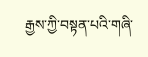རྒྱས་ཀྱི་བསྟན་པའི་གཞི་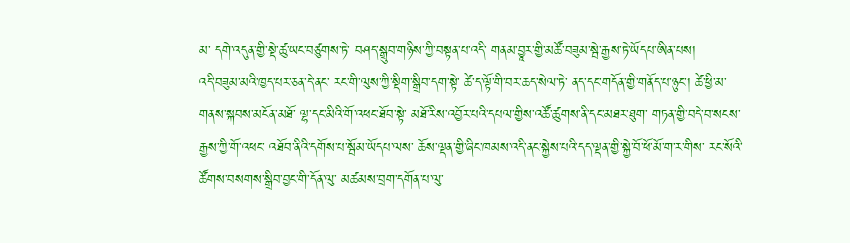མ་ དགེ་འདུན་གྱི་སྡེ་ཚུ་ཡང་བཙུགས་ཏེ་ བཤད་སྒྲུབ་གཉིས་ཀྱི་བསྟན་པ་འདི་ གནམ་བྱཱར་གྱི་མཚོ་བཟུམ་སྦེ་རྒྱས་ཏེ་ཡོདཔ་ཨིན་པས།
འདི་བཟུམ་མའི་ཁྱད་པར་ཅན་དེ་ནང་ རང་གི་ལུས་ཀྱི་སྡིག་སྒྲིབ་དག་སྟེ་ ཚེ་ད་ལྟོ་གི་བར་ཆད་སེལ་ཏེ་ ནད་དང་གདོན་གྱི་གནོད་པ་ཉུང་། ཚེ་ཕྱི་མ་ གནས་སྐབས་མངོན་མཐོ་ ལྷ་དང་མིའི་གོ་འཕང་ཐོབ་སྟེ་ མཐོ་རིས་འབྱོར་པའི་དཔལ་གྱིས་འཚོ་ཚུགས་ནི་དང་མཐར་ཐུག་ གཏན་གྱི་བདེ་བ་སངས་རྒྱས་ཀྱི་གོ་འཕང་ འཐོབ་ནིའི་དགོས་པ་སྦོམ་ཡོདཔ་ལས་ ཆོས་ལྡན་གྱི་ཞིང་ཁམས་འདི་ནང་སྐྱེས་པའི་དད་ལྡན་གྱི་སྐྱེ་བོ་ཕོ་མོ་ག་ར་གིས་ རང་སོའི་ཚོགས་བསགས་སྒྲིབ་བྱང་གི་དོན་ལུ་ མཚམས་བྲག་དགོན་པ་ལུ་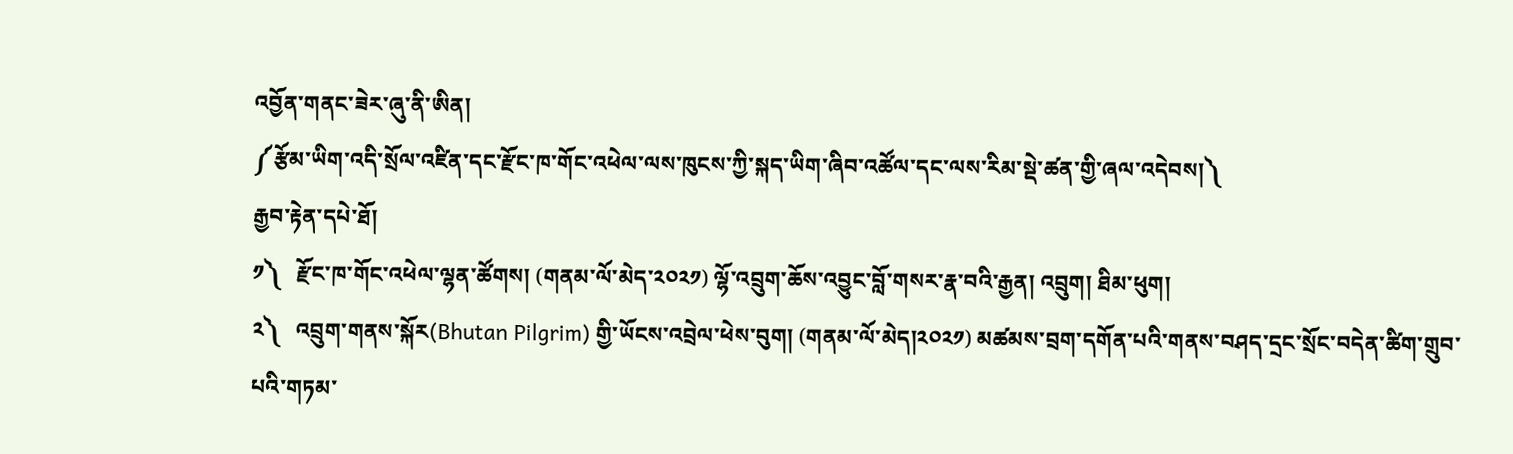འབྱོན་གནང་ཟེར་ཞུ་ནི་ཨིན།
༼རྩོམ་ཡིག་འདི་སྲོལ་འཛིན་དང་རྫོང་ཁ་གོང་འཕེལ་ལས་ཁུངས་ཀྱི་སྐད་ཡིག་ཞིབ་འཚོལ་དང་ལས་རིམ་སྡེ་ཚན་གྱི་ཞལ་འདེབས།༽
རྒྱབ་རྟེན་དཔེ་ཐོ།
༡༽   རྫོང་ཁ་གོང་འཕེལ་ལྷན་ཚོགས། (གནམ་ལོ་མེད་༢༠༢༡) ལྷོ་འབྲུག་ཆོས་འབྱུང་བློ་གསར་རྣ་བའི་རྒྱན། འབྲུག། ཐིམ་ཕུག།
༢༽   འབྲུག་གནས་སྐོར(Bhutan Pilgrim) གྱི་ཡོངས་འབྲེལ་ཕེས་བུག། (གནམ་ལོ་མེད།༢༠༢༡) མཚམས་བྲག་དགོན་པའི་གནས་བཤད་དྲང་སྲོང་བདེན་ཚིག་གྲུབ་པའི་གཏམ་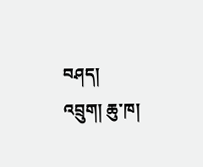བཤད། འབྲུག། ཆུ་ཁ།